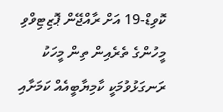ކޮވިޑް-19 އަށް ރާއްޖޭން ޕޮޒިޓިވްވި މީހުންގެ ތެރެއިން ތިން މީހަކު ރަނގަޅުވުމަކީ ކާމިޔާބީއެއް ކަމަށާއި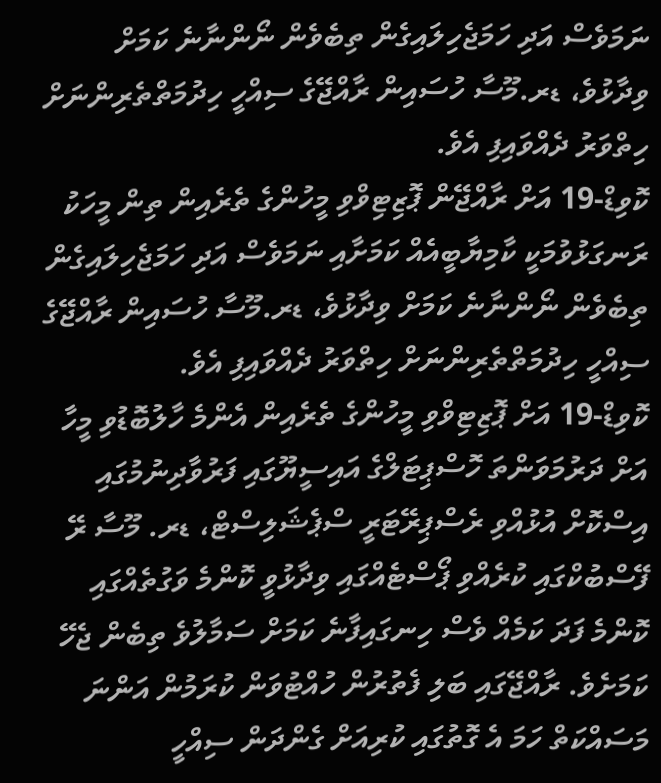ނަމަވެސް އަދި ހަމަޖެހިލައިގެން ތިބެވެން ނޯންނާނެ ކަމަށް ވިދާޅުވެ، ޑރ.މޫސާ ހުސައިން ރާއްޖޭގެ ސިއްހީ ހިދުމަތްތެރިންނަށް ހިތްވަރު ދެއްވައިފި އެވެ.
ކޮވިޑް-19 އަށް ރާއްޖޭން ޕޮޒިޓިވްވި މީހުންގެ ތެރެއިން ތިން މީހަކު ރަނގަޅުވުމަކީ ކާމިޔާބީއެއް ކަމަށާއި ނަމަވެސް އަދި ހަމަޖެހިލައިގެން ތިބެވެން ނޯންނާނެ ކަމަށް ވިދާޅުވެ، ޑރ.މޫސާ ހުސައިން ރާއްޖޭގެ ސިއްހީ ހިދުމަތްތެރިންނަށް ހިތްވަރު ދެއްވައިފި އެވެ.
ކޮވިޑް-19 އަށް ޕޮޒިޓިވްވި މީހުންގެ ތެރެއިން އެންމެ ހާލުބޮޑުވި މީހާ އަށް ދަރުމަވަންތަ ހޮސްޕިޓަލްގެ އައިސީޔޫގައި ފަރުވާދިނުމުގައި އިސްކޮށް އުޅުއްވި ރެސްޕިރޭޓަރީ ސްޕެޝަލިސްޓް، ޑރ. މޫސާ ރޭ ފޭސްބުކްގައި ކުރެއްވި ޕޯސްޓެއްގައި ވިދާޅުވީ ކޮންމެ ވަގުތެއްގައި ކޮންމެ ފަދަ ކަމެއް ވެސް ހިނގައިފާނެ ކަމަށް ސަމާލުވެ ތިބެން ޖެހޭ ކަމަށެވެ. ރާއްޖޭގައި ބަލި ފެތުރުން ހުއްޓުވަން ކުރަމުން އަންނަ މަސައްކަތް ހަމަ އެ ގޮތުގައި ކުރިއަށް ގެންދަން ސިއްހީ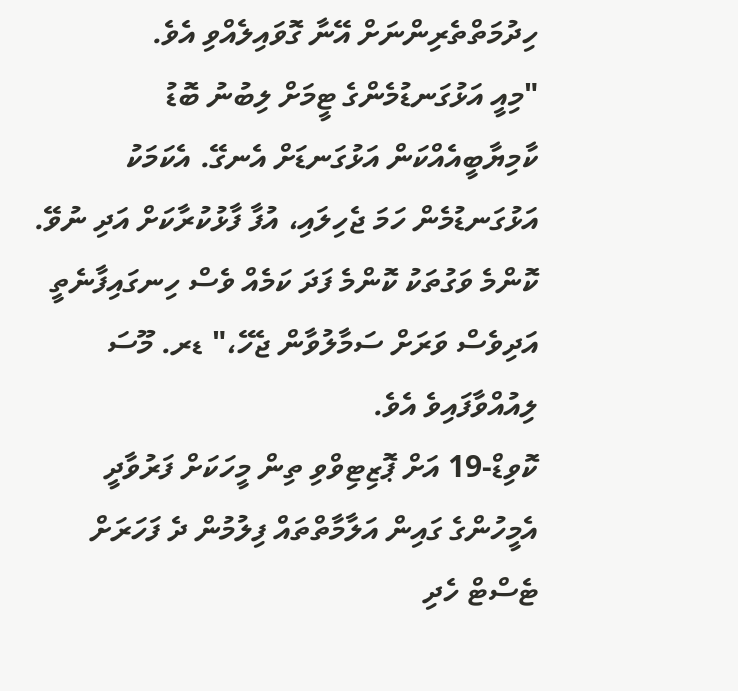ހިދުމަތްތެރިންނަށް އޭނާ ގޮވައިލެއްވި އެވެ.
"މިއީ އަޅުގަނޑުމެންގެ ޓީމަށް ލިބުނު ބޮޑު ކާމިޔާބީއެއްކަން އަޅުގަނޑަށް އެނގޭ. އެކަމަކު އަޅުގަނޑުމެން ހަމަ ޖެހިލައި، އުފާ ފާޅުކުރާކަށް އަދި ނުވޭ. ކޮންމެ ވަގުތަކު ކޮންމެ ފަދަ ކަމެއް ވެސް ހިނގައިފާނެތީ އަދިވެސް ވަރަށް ސަމާލުވާން ޖެހޭ،" ޑރ. މޫސަ ލިއުއްވާފައިވެ އެވެ.
ކޮވިޑް-19 އަށް ޕޮޒިޓިވްވި ތިން މީހަކަށް ފަރުވާދީ އެމީހުންގެ ގައިން އަލާމާތްތައް ފިލުމުން ދެ ފަހަރަށް ޓެސްޓް ހެދި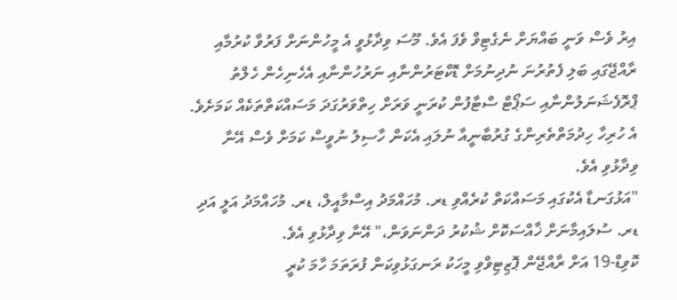އިރު ވެސް ވަނީ ބައްޔަށް ނެގެޓިވް ވެފަ އެވެ. މޫސަ ވިދާޅުވީ އެ މީހުންނަށް ފަރުވާ ކުރުމާއި ރާއްޖޭގައި ބަލި ފެތުރުނަ ނުދިނުމަށް ޑޮކްޓަރުންނާއި ނަރުހުންނާއި އެހެނިހެން ހެލްތު ޕްރޮފެޝަނަލުންނާއި ސަޕޯޓް ސްޓާފުން ކުރަނީ ވަރަށް ހިތްވަރުގަދަ މަސައްކަތްތަކެއް ކަމަށެވެ. އެ ހުރިހާ ހިދުމަތްތެރިންގެ ގުރުބާނީއާ ނުލައި އެކަން ހާސިލު ނުވީސް ކަމަށް ވެސް އޭނާ ވިދާޅުވި އެވެ.
"އަޅުގަނޑާ އެކުގައި މަސައްކަތް ކުރެއްވި ޑރ. މުހައްމަދު އިސްމާއީލް، ޑރ. މުހައްމަދު އަލީ އަދި ޑރ. ސުލައިމާނަށް ޚާއްސަކޮށް ޝުކުރު ދަންނަވަން،" އޭނާ ވިދާޅުވި އެވެ.
ކޮވިޑް-19 އަށް ރާއްޖޭން ޕޮޒިޓިވްވި މީހަކު ރަނގަޅުވިކަން ފުރަތަމަ ހާމަ ކުރީ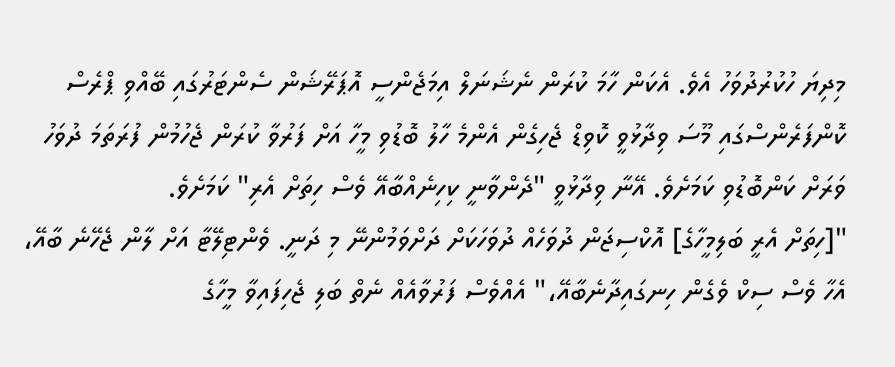މިދިޔަ ހުކުރުދުވަހު އެވެ. އެކަން ހާމަ ކުރަން ނެޝަނަލް އިމަޖެންސީ އޮޕަރޭޝަން ސެންޓަރުގައި ބޭއްވި ޕްރެސް ކޮންފަރެންސްގައި މޫސަ ވިދާޅުވީ ކޮވިޑް ޖެހިގެން އެންމެ ހާލު ބޮޑުވި މީހާ އަށް ފަރުވާ ކުރަން ޖެހުމުން ފުރަތަމަ ދުވަހު ވަރަށް ކަންބޮޑުވި ކަމަށެވެ. އޭނާ ވިދާޅުވީ "ދެންވާނީ ކިހިނެއްބާއޭ ވެސް ހިތަށް އެރި" ކަމަށެވެ.
"[ހިތަށް އެރީ ބަލިމީހާގެ] އޮކްސިޖަން ދުވަހެއް ދުވަހަކަށް ދަށްވަމުންނޭ މި ދަނީ. ވެންޓިލޭޓާ އަށް ލާން ޖެހޭނެ ބާއޭ، އެހާ ވެސް ސިކް ވެގެން ހިނގައިދާނެބާއޭ،" އެއްވެސް ފަރުވާއެއް ނެތް ބަލި ޖެހިފައިވާ މީހާގެ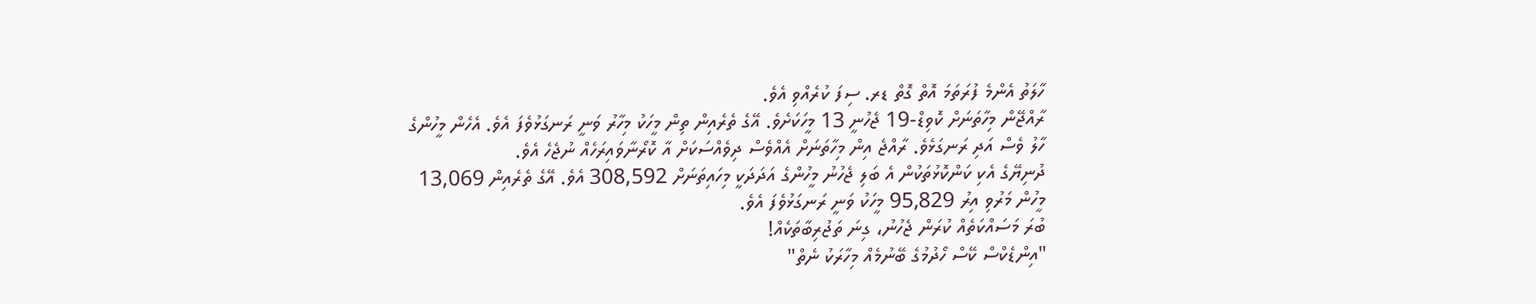ހާލަތު އެންމެ ފުރަތަމަ އޮތް ގޮތް ޑރ. ސިފަ ކުރެއްވި އެވެ.
ރާއްޖޭން މިހާތަނަށް ކޮވިޑް-19 ޖެހުނީ 13 މީހަކަށެވެ. އޭގެ ތެރެއިން ތިން މީހަކު މިހާރު ވަނީ ރަނގަޅުވެފަ އެވެ. އެހެން މީހުންގެ ހާލު ވެސް އަދި ރަނގަޅެވެ. ރާއްޖެ އިން މިހާތަނަށް އެއްވެސް ދިވެއްސަކަށް އާ ކޮރޯނާވައިރަހެއް ނުޖެހެ އެވެ.
ދުނިޔޭގެ އެކި ކަންކޮޅުތަކުން އެ ބަލި ޖެހުނު މީހުންގެ އަދަދަކީ މިހައިތަނަށް 308,592 އެވެ. އޭގެ ތެރެއިން 13,069 މީހުން މަރުވި އިރު 95,829 މީހަކު ވަނީ ރަނގަޅުވެފަ އެވެ.
ބުރަ މަސައްކަތެއް ކުރަން ޖެހުނު، ގިނަ ތަޖުރިބާތަކެއް!
"އިންޑެކްސް ކޭސް ހޯދުމުގެ ބޭނުމެއް މިހާރަކު ނެތް"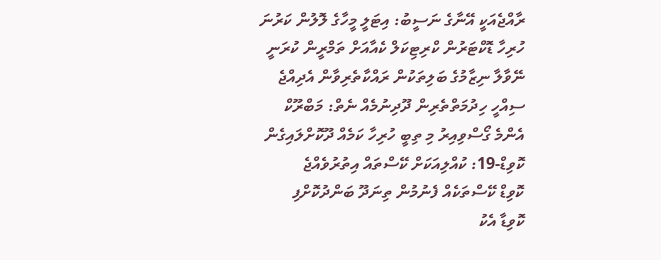ރާއްޖެއަކީ އޭނާގެ ނަސީބު: އިޓަލީ މީހާގެ ލޮލުން ކަރުނަ
ހުރިހާ ޑޮކްޓަރުން ކްރިޓިކަލް ކެއާއަށް ތަމްރީން ކުރަނީ
ނޭވާލާ ނިޒާމުގެ ބަލިތަކުން ރައްކާތެރިވާން އެދިއްޖެ
ސިއްހީ ހިދުމަތްތެރިން ދޫދިނުމެއް ނެތް: މަބްރޫކް
އެންމެ ގޯސްވިއިރު މި ތިބީ ހުރިހާ ކަމެއް ދޫކޮށްލައިގެން
ކޮވިޑް-19: ކުއްލިއަކަށް ކޭސްތައް އިތުރުވެއްޖެ
ކޮވިޑް ކޭސްތަކެއް ފެނުމުން ތިނަދޫ ބަންދުކޮށްފި
ކޮވިޑާ އެކު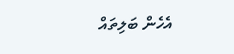އެހެން ބަލިތައް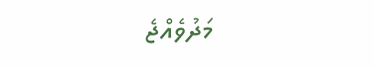މަދުވެއްޖެ